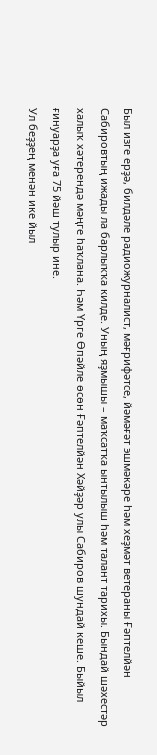Был изге ерҙә, билдәле радиожурналист, мәғрифәтсе, йәмәғәт эшмәкәре һәм хеҙмәт ветераны Ғәптелйән Сабировтың ижады ла барлыҡҡа килде. Уның яҙмышы – маҡсатҡа ынтылыш һәм талант тарихы. Бындай шәхестәр халыҡ хәтерендә мәңге һаҡлана. Һәм Үрге Өпәйле өсөн Ғәптелйән Хәйҙәр улы Сабиров шундай кеше. Быйыл ғинуарҙа уға 75 йәш тулыр ине.
Ул беҙҙең менән ике йыл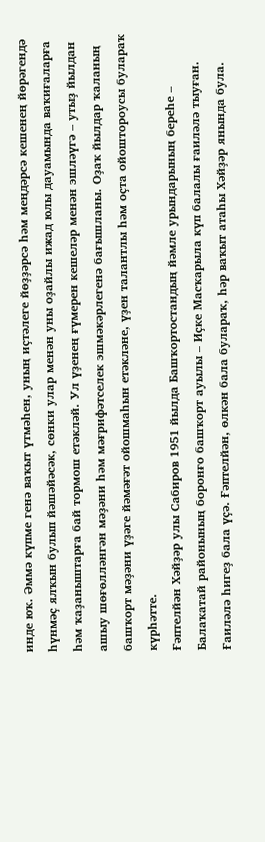инде юҡ. Әммә күпме генә ваҡыт үтмәһен, уның иҫтәлеге йөҙҙәрсә һәм меңдәрсә кешенең йөрәгендә һүнмәҫ ялҡын булып йәшәйәсәк, сөнки улар менән уны оҙайлы ижад юлы дауамында ваҡиғаларға һәм ҡаҙаныштарға бай тормош етәкләй. Ул үҙенең ғүмерен кешеләр менән эшләүгә – утыҙ йылдан ашыу шөғөлләнгән мәҙәни һәм мәғрифәтселек эшмәкәрлегенә бағышланы. Оҙаҡ йылдар ҡаланың башҡорт мәҙәни үҙәге йәмәғәт ойошмаһын етәкләне, үҙен талантлы һәм оҫта ойоштороусы булараҡ күрһәтте.
Ғәптелйән Хәйҙәр улы Сабиров 1951 йылда Башҡортостандың йәмле урындарының береһе – Балаҡатай районының боронғо башҡорт ауылы – Иҫке Масҡарыла күп балалы ғаиләлә тыуған. Ғаиләлә һигеҙ бала үҫә. Ғәптелйән, өлкән бала булараҡ, һәр ваҡыт атаһы Хәйҙәр янында була.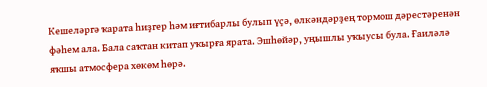Кешеләргә ҡарата һиҙгер һәм иғтибарлы булып үҫә, өлкәндәрҙең тормош дәрестәренән фәһем ала. Бала саҡтан китап уҡырға ярата. Эшһөйәр, уңышлы уҡыусы була. Ғаиләлә яҡшы атмосфера хөкөм һөрә.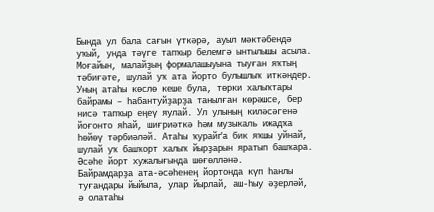Бында ул бала сағын үткәрә, ауыл мәктәбендә уҡый, унда тәүге тапҡыр белемгә ынтылышы асыла. Моғайын, малайҙың формалашыуына тыуған яҡтың тәбиғәте, шулай уҡ ата йорто булышлыҡ иткәндер. Уның атаһы көслө кеше була, төрки халыҡтары байрамы – һабантуйҙарҙа танылған көрәшсе, бер нисә тапҡыр еңеү яулай. Ул улының киләсәгенә йоғонто яһай, шиғриәткә һәм музыкаль ижадҡа һөйөү тәрбиәләй. Атаһы ҡурайґа бик яҡшы уйнай, шулай уҡ башҡорт халыҡ йырҙарын яратып башҡара. Әсәһе йорт хужалығында шөғөлләнә.
Байрамдарҙа ата-әсәһенең йортонда күп һанлы туғандары йыйыла, улар йырлай, аш-һыу әҙерләй, ә олатаһы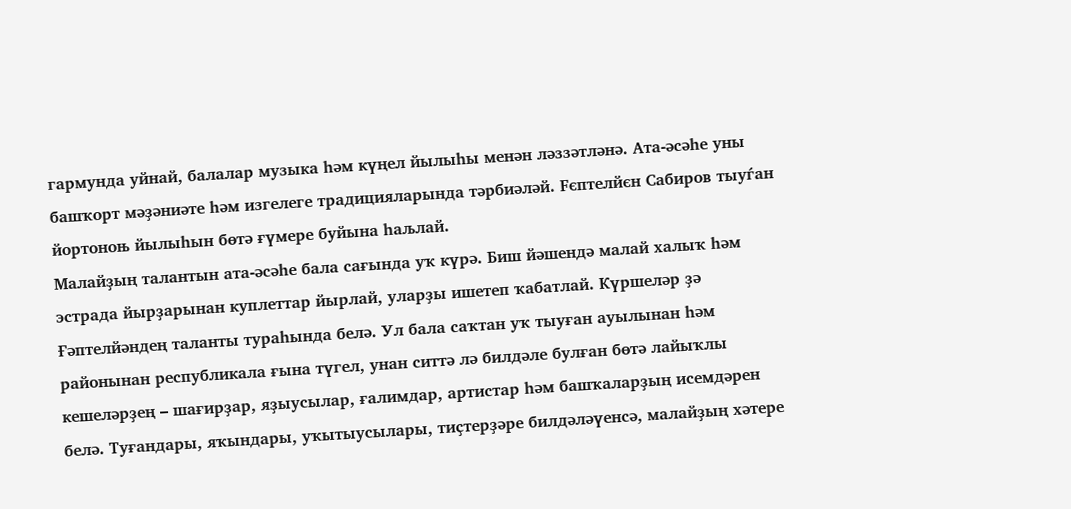гармунда уйнай, балалар музыка һәм күңел йылыһы менән ләззәтләнә. Ата-әсәһе уны башҡорт мәҙәниәте һәм изгелеге традицияларында тәрбиәләй. Fєптелйєн Сабиров тыуѓан йортоноњ йылыһын бөтә ғүмере буйына hаљлай.
Малайҙың талантын ата-әсәһе бала сағында уҡ күрә. Биш йәшендә малай халыҡ һәм эстрада йырҙарынан куплеттар йырлай, уларҙы ишетеп ҡабатлай. Күршеләр ҙә Ғәптелйәндең таланты тураһында белә. Ул бала саҡтан уҡ тыуған ауылынан һәм районынан республикала ғына түгел, унан ситтә лә билдәле булған бөтә лайыҡлы кешеләрҙең – шағирҙар, яҙыусылар, ғалимдар, артистар һәм башҡаларҙың исемдәрен белә. Туғандары, яҡындары, уҡытыусылары, тиҫтерҙәре билдәләүенсә, малайҙың хәтере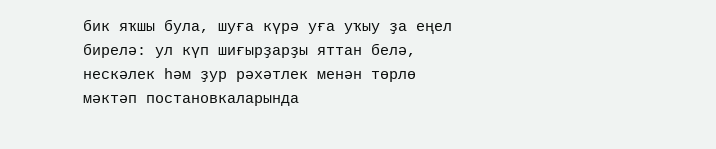бик яҡшы була, шуға күрә уға уҡыу ҙа еңел бирелә: ул күп шиғырҙарҙы яттан белә, нескәлек һәм ҙур рәхәтлек менән төрлө мәктәп постановкаларында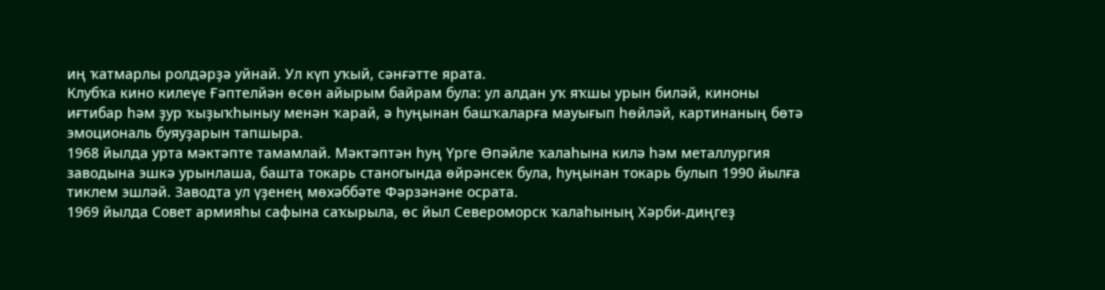иң ҡатмарлы ролдәрҙә уйнай. Ул күп уҡый, сәнғәтте ярата.
Клубҡа кино килеүе Ғәптелйән өсөн айырым байрам була: ул алдан уҡ яҡшы урын биләй, киноны иғтибар һәм ҙур ҡыҙыҡһыныу менән ҡарай, ә һуңынан башҡаларға мауығып һөйләй, картинаның бөтә эмоциональ буяуҙарын тапшыра.
1968 йылда урта мәктәпте тамамлай. Мәктәптән hуң Үрге Өпәйле ҡалаһына килә һәм металлургия заводына эшкә урынлаша, башта токарь станогында өйрәнсек була, һуңынан токарь булып 1990 йылға тиклем эшләй. Заводта ул үҙенең мөхәббәте Фәрзәнәне осрата.
1969 йылда Совет армияһы сафына саҡырыла, өс йыл Североморск ҡалаһының Хәрби-диңгеҙ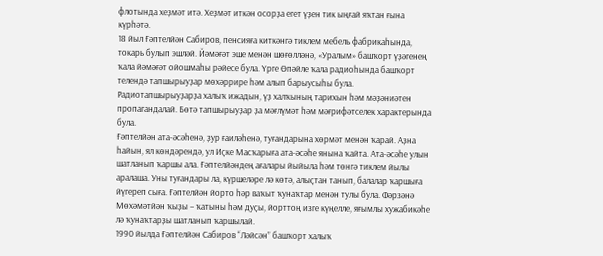флотында хеҙмәт итә. Хеҙмәт иткән осорҙа егет үҙен тик ыңғай яҡтан ғына күрһәтә.
18 йыл Ғәптелйән Сабиров, пенсияға киткәнгә тиклем мебель фабрикаһында, токарь булып эшләй. Йәмәғәт эше менән шөғөлләнә, «Уралым» башҡорт үҙәгенең ҡала йәмәғәт ойошмаһы рәйесе була. Үрге Өпәйле ҡала радиоһында башҡорт телендә тапшырыуҙар мөхәррире һәм алып барыусыһы була. Радиотапшырыуҙарҙа халыҡ ижадын, үҙ халҡының тарихын һәм мәҙәниәтен пропагандалай. Бөтә тапшырыуҙар ҙа мәғлүмәт һәм мәғрифәтселек характерында була.
Ғәптелйән ата-әсәһенә, ҙур ғаиләһенә, туғандарына хөрмәт менән ҡарай. Аҙна һайын, ял көндәрендә, ул Иҫке Масҡарыға ата-әсәһе янына ҡайта. Ата-әсәһе улын шатланып ҡаршы ала. Ғәптелйәндең ағалары йыйыла һәм төнгә тиклем йылы аралаша. Уны туғандары ла, күршеләре лә көтә, алыҫтан танып, балалар ҡаршыға йүгереп сыға. Ғәптелйән йорто һәр ваҡыт ҡунаҡтар менән тулы була. Фәрзәнә Мөхәмәтйән ҡыҙы – ҡатыны һәм дуҫы, йорттоң изге күңелле, яғымлы хужабикәһе лә ҡунаҡтарҙы шатланып ҡаршылай.
1990 йылда Ғәптелйән Сабиров “Ләйсән” башҡорт халыҡ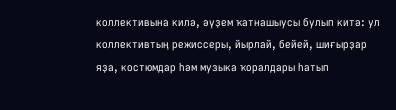коллективына килә, әүҙем ҡатнашыусы булып китә: ул коллективтың режиссеры, йырлай, бейей, шиғырҙар яҙа, костюмдар һәм музыка ҡоралдары һатып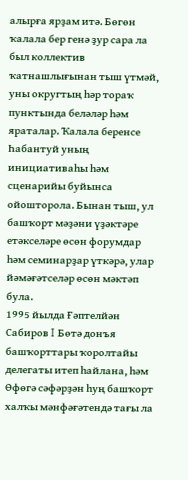алырға ярҙам итә. Бөгөн ҡалала бер генә ҙур сара ла был коллектив ҡатнашлығынан тыш үтмәй, уны округтың һәр тораҡ пунктында беләләр һәм яраталар. Ҡалала беренсе Һабантуй уның инициативаһы һәм сценарийы буйынса ойошторола. Бынан тыш, ул башҡорт мәҙәни үҙәктәре етәкселәре өсөн форумдар һәм семинарҙар үткәрә, улар йәмәғәтселәр өсөн мәктәп була.
1995 йылда Ғәптелйән Сабиров I Бөтә донъя башҡорттары ҡоролтайы делегаты итеп һайлана, һәм Өфөгә сәфәрҙән һуң башҡорт халҡы мәнфәғәтендә тағы ла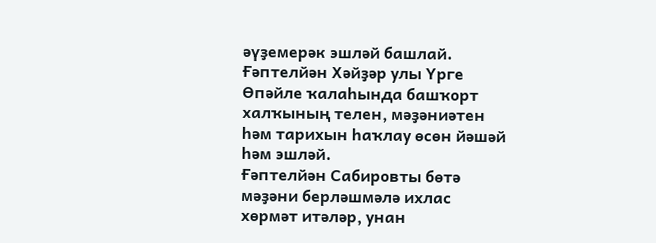әүҙемерәк эшләй башлай. Ғәптелйән Хәйҙәр улы Үрге Өпәйле ҡалаһында башҡорт халҡының телен, мәҙәниәтен һәм тарихын һаҡлау өсөн йәшәй һәм эшләй.
Ғәптелйән Сабировты бөтә мәҙәни берләшмәлә ихлас хөрмәт итәләр, унан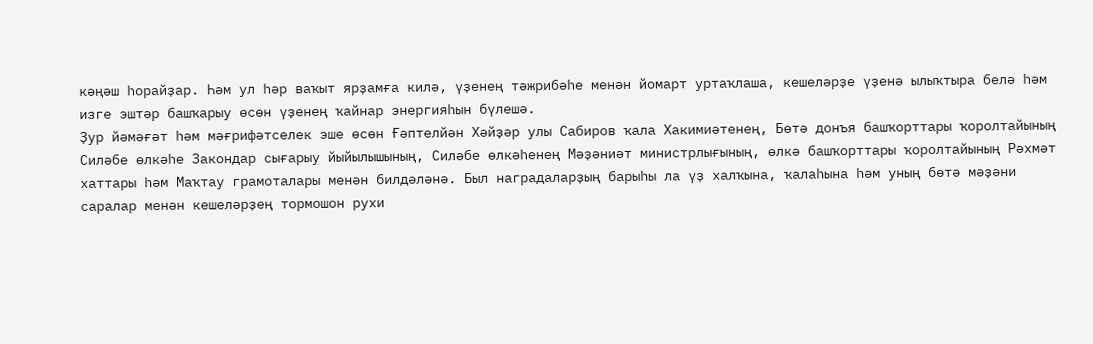кәңәш һорайҙар. Һәм ул һәр ваҡыт ярҙамға килә, үҙенең тәжрибәһе менән йомарт уртаҡлаша, кешеләрҙе үҙенә ылыҡтыра белә һәм изге эштәр башҡарыу өсөн үҙенең ҡайнар энергияһын бүлешә.
Ҙур йәмәғәт һәм мәғрифәтселек эше өсөн Ғәптелйән Хәйҙәр улы Сабиров ҡала Хакимиәтенең, Бөтә донъя башҡорттары ҡоролтайының Силәбе өлкәһе Закондар сығарыу йыйылышының, Силәбе өлкәһенең Мәҙәниәт министрлығының, өлкә башҡорттары ҡоролтайының Рәхмәт хаттары һәм Маҡтау грамоталары менән билдәләнә. Был наградаларҙың барыһы ла үҙ халҡына, ҡалаһына һәм уның бөтә мәҙәни саралар менән кешеләрҙең тормошон рухи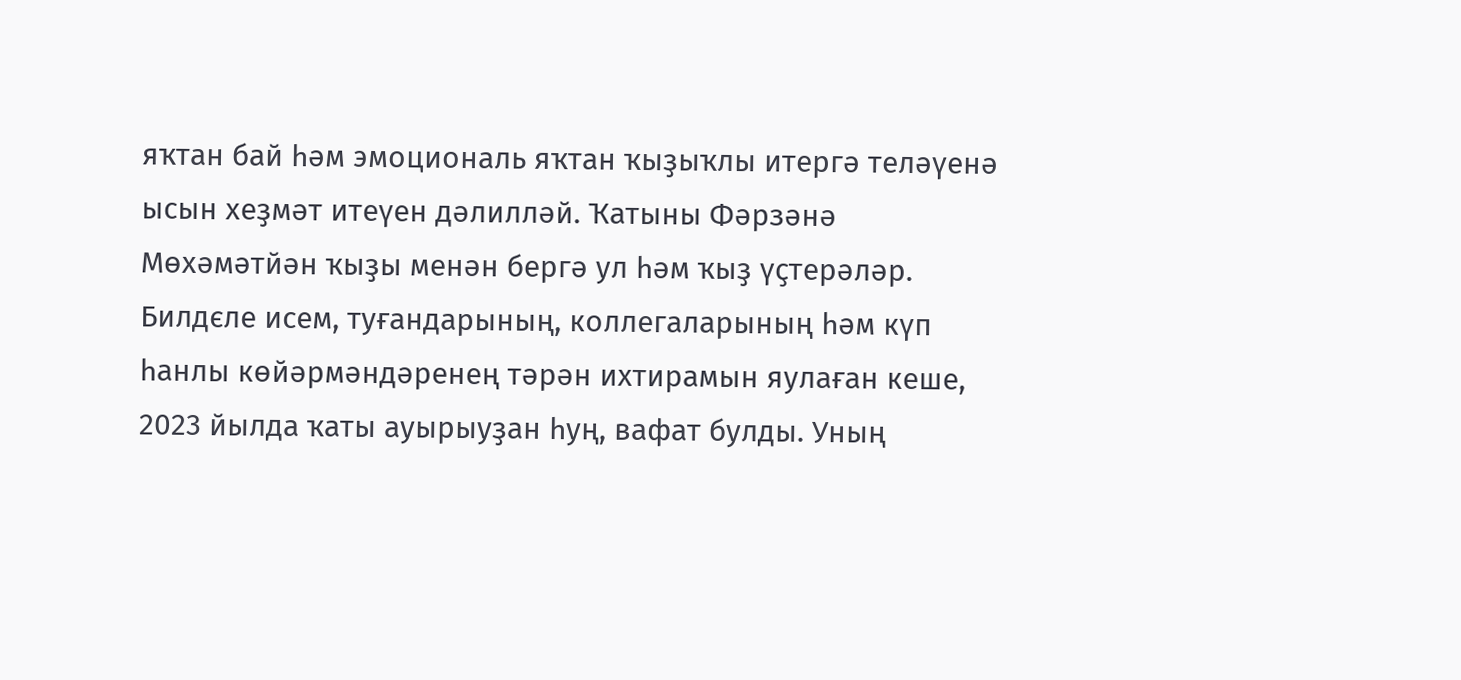яҡтан бай һәм эмоциональ яҡтан ҡыҙыҡлы итергә теләүенә ысын хеҙмәт итеүен дәлилләй. Ҡатыны Фәрзәнә Мөхәмәтйән ҡыҙы менән бергә ул һәм ҡыҙ үҫтерәләр.
Билдєле исем, туғандарының, коллегаларының һәм күп һанлы көйәрмәндәренең тәрән ихтирамын яулаған кеше, 2023 йылда ҡаты ауырыуҙан һуң, вафат булды. Уның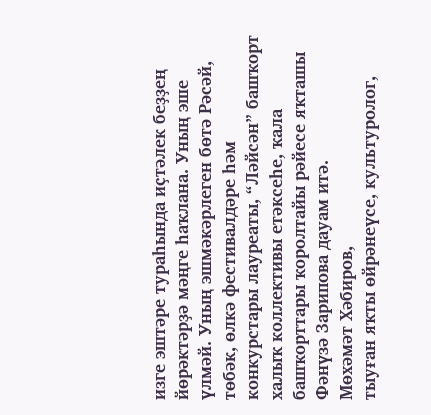изге эштәре тураһында иҫтәлек беҙҙең йөрәктәрҙә мәңге һаҡлана. Уның эше үлмәй. Уның эшмәкәрлеген бөтә Рәсәй, төбәк, өлкә фестивалдәре һәм конкурстары лауреаты, “Ләйсән” башҡорт халыҡ коллективы етәксеһе, ҡала башҡорттары ҡоролтайы рәйесе яҡташы Фәнүзә Зарипова дауам итә.
Мөхәмәт Хәбиров,
тыуған яҡты өйрәнеүсе, культуролог,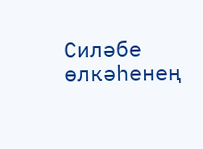Силәбе өлкәһенең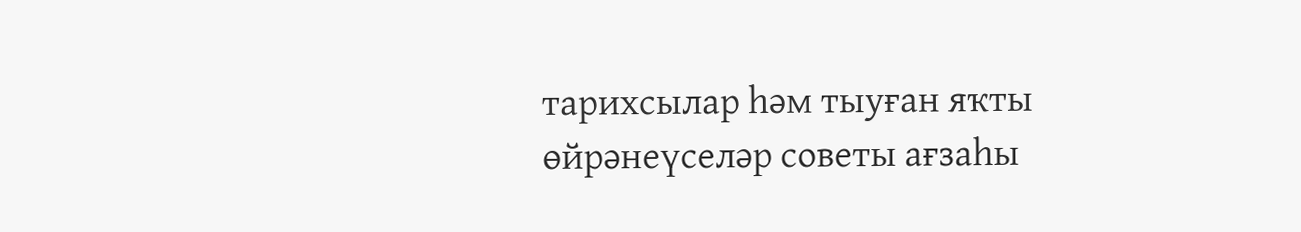тарихсылар һәм тыуған яҡты өйрәнеүселәр советы ағзаһы